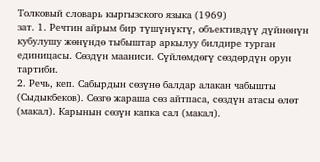Толковый словарь кыргызского языка (1969)
зат. 1. Речтин айрым бир түшүнүктү, объективдүү дүйнөнүн кубулушу жөнүндө тыбыштар аркылуу билдире турган единицасы. Сөздүн мааниси. Сүйлөмдөгү сөздөрдүн орун тартиби.
2. Речь, кеп. Сабырдын сөзүнө балдар алакан чабышты (Сыдыкбеков). Сөзгө жараша сөз айтпаса, сөздүн атасы өлөт (макал). Карынын сөзүн капка сал (макал).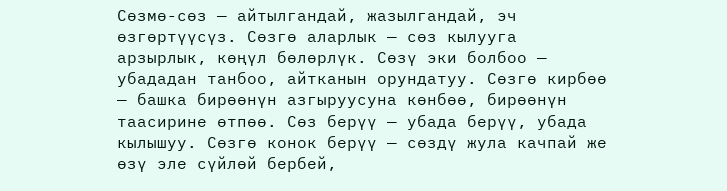Сөзмө-сөз — айтылгандай, жазылгандай, эч өзгөртүүсүз. Сөзгө аларлык — сөз кылууга арзырлык, көңүл бөлөрлүк. Сөзү эки болбоо — убададан танбоо, айтканын орундатуу. Сөзгө кирбөө — башка бирөөнүн азгыруусуна көнбөө, бирөөнүн таасирине өтпөө. Сөз берүү — убада берүү, убада кылышуу. Сөзгө конок берүү — сөздү жула качпай же өзү эле сүйлөй бербей,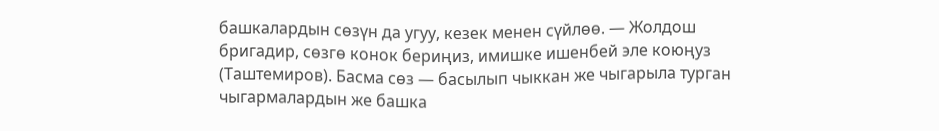башкалардын сөзүн да угуу, кезек менен сүйлөө. — Жолдош бригадир, сөзгө конок бериңиз, имишке ишенбей эле коюңуз (Таштемиров). Басма сөз — басылып чыккан же чыгарыла турган чыгармалардын же башка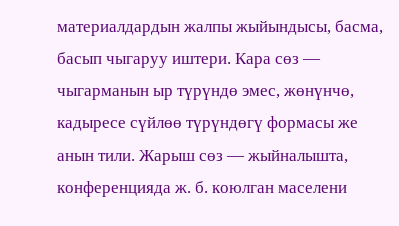материалдардын жалпы жыйындысы, басма, басып чыгаруу иштери. Кара сөз — чыгарманын ыр түрүндө эмес, жөнүнчө, кадыресе сүйлөө түрүндөгү формасы же анын тили. Жарыш сөз — жыйналышта, конференцияда ж. б. коюлган маселени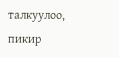талкуулоо, пикир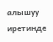алышуу иретинде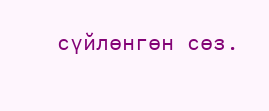сүйлөнгөн сөз.